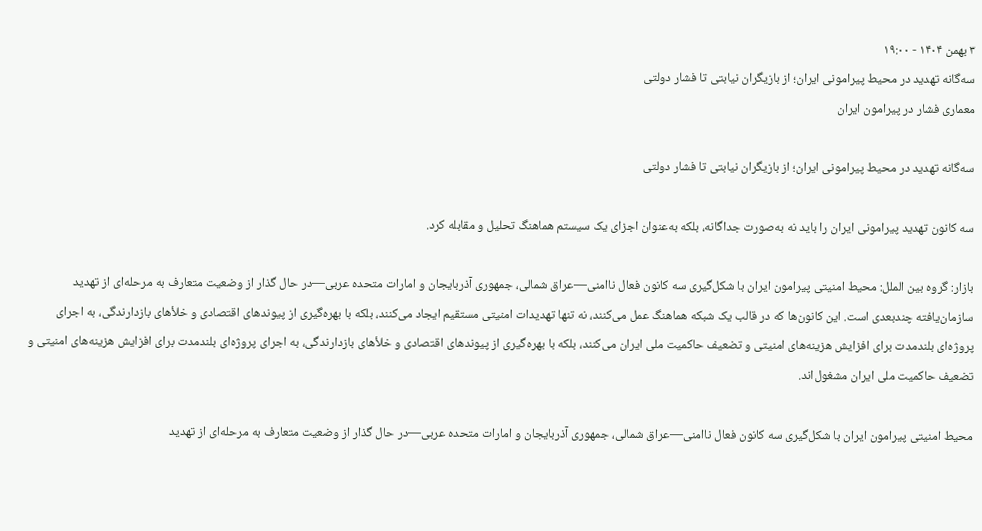۳ بهمن ۱۴۰۴ - ۱۹:۰۰
سه‌گانه تهدید در محیط پیرامونی ایران؛ از بازیگران نیابتی تا فشار دولتی
معماری فشار در پیرامون ایران

سه‌گانه تهدید در محیط پیرامونی ایران؛ از بازیگران نیابتی تا فشار دولتی

سه کانون تهدید پیرامونی ایران را باید نه به‌صورت جداگانه، بلکه به‌عنوان اجزای یک سیستم هماهنگ تحلیل و مقابله کرد.

بازار: گروه بین الملل: محیط امنیتی پیرامون ایران با شکل‌گیری سه کانون فعال ناامنی—عراق شمالی، جمهوری آذربایجان و امارات متحده عربی—در حال گذار از وضعیت متعارف به مرحله‌ای از تهدید سازمان‌یافته چندبعدی است. این کانون‌ها که در قالب یک شبکه هماهنگ عمل می‌کنند، نه تنها تهدیدات امنیتی مستقیم ایجاد می‌کنند، بلکه با بهره‌گیری از پیوندهای اقتصادی و خلأهای بازدارندگی، به اجرای پروژه‌ای بلندمدت برای افزایش هزینه‌های امنیتی و تضعیف حاکمیت ملی ایران می‌کنند، بلکه با بهره‌گیری از پیوندهای اقتصادی و خلأهای بازدارندگی، به اجرای پروژه‌ای بلندمدت برای افزایش هزینه‌های امنیتی و تضعیف حاکمیت ملی ایران مشغول‌اند.

محیط امنیتی پیرامون ایران با شکل‌گیری سه کانون فعال ناامنی—عراق شمالی، جمهوری آذربایجان و امارات متحده عربی—در حال گذار از وضعیت متعارف به مرحله‌ای از تهدید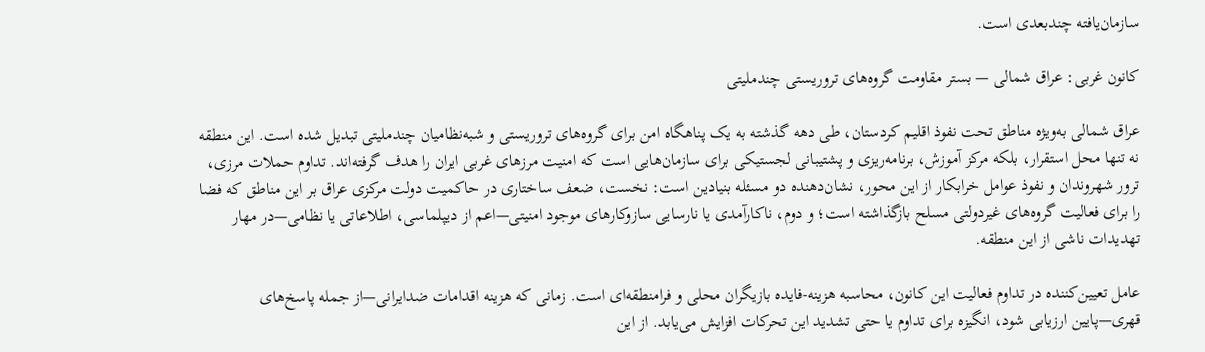سازمان‌یافته چندبعدی است.

کانون غربی: عراق شمالی — بستر مقاومت گروه‌های تروریستی چندملیتی

عراق شمالی به‌ویژه مناطق تحت نفوذ اقلیم کردستان، طی دهه گذشته به یک پناهگاه امن برای گروه‌های تروریستی و شبه‌نظامیان چندملیتی تبدیل شده است. این منطقه نه تنها محل استقرار، بلکه مرکز آموزش، برنامه‌ریزی و پشتیبانی لجستیکی برای سازمان‌هایی است که امنیت مرزهای غربی ایران را هدف گرفته‌اند. تداوم حملات مرزی، ترور شهروندان و نفوذ عوامل خرابکار از این محور، نشان‌دهنده دو مسئله بنیادین است: نخست، ضعف ساختاری در حاکمیت دولت مرکزی عراق بر این مناطق که فضا را برای فعالیت گروه‌های غیردولتی مسلح بازگذاشته است؛ و دوم، ناکارآمدی یا نارسایی سازوکارهای موجود امنیتی—اعم از دیپلماسی، اطلاعاتی یا نظامی—در مهار تهدیدات ناشی از این منطقه.

عامل تعیین‌کننده در تداوم فعالیت این کانون، محاسبه هزینه-فایده بازیگران محلی و فرامنطقه‌ای است. زمانی که هزینه اقدامات ضدایرانی—از جمله پاسخ‌های قهری—پایین ارزیابی شود، انگیزه برای تداوم یا حتی تشدید این تحرکات افزایش می‌یابد. از این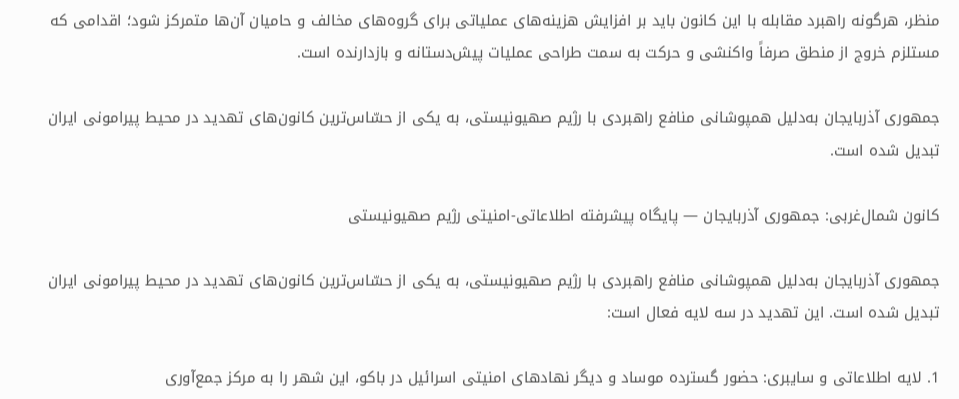منظر، هرگونه راهبرد مقابله با این کانون باید بر افزایش هزینه‌های عملیاتی برای گروه‌های مخالف و حامیان آن‌ها متمرکز شود؛ اقدامی که مستلزم خروج از منطق صرفاً واکنشی و حرکت به سمت طراحی عملیات پیش‌دستانه و بازدارنده است.

جمهوری آذربایجان به‌دلیل همپوشانی منافع راهبردی با رژیم صهیونیستی، به یکی از حسّاس‌ترین کانون‌های تهدید در محیط پیرامونی ایران تبدیل شده است.

کانون شمال‌غربی: جمهوری آذربایجان — پایگاه پیشرفته اطلاعاتی-امنیتی رژیم صهیونیستی

جمهوری آذربایجان به‌دلیل همپوشانی منافع راهبردی با رژیم صهیونیستی، به یکی از حسّاس‌ترین کانون‌های تهدید در محیط پیرامونی ایران تبدیل شده است. این تهدید در سه لایه فعال است:

1. لایه اطلاعاتی و سایبری: حضور گسترده موساد و دیگر نهادهای امنیتی اسرائیل در باکو، این شهر را به مرکز جمع‌آوری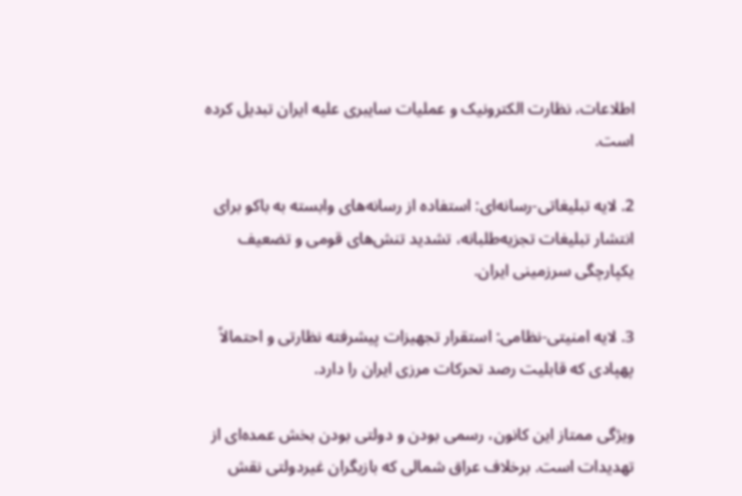اطلاعات، نظارت الکترونیک و عملیات سایبری علیه ایران تبدیل کرده است.

2. لایه تبلیغاتی-رسانه‌ای: استفاده از رسانه‌های وابسته به باکو برای انتشار تبلیغات تجزیه‌طلبانه، تشدید تنش‌های قومی و تضعیف یکپارچگی سرزمینی ایران.

3. لایه امنیتی-نظامی: استقرار تجهیزات پیشرفته نظارتی و احتمالاً پهپادی که قابلیت رصد تحرکات مرزی ایران را دارد.

ویژگی ممتاز این کانون، رسمی بودن و دولتی بودن بخش عمده‌ای از تهدیدات است. برخلاف عراق شمالی که بازیگران غیردولتی نقش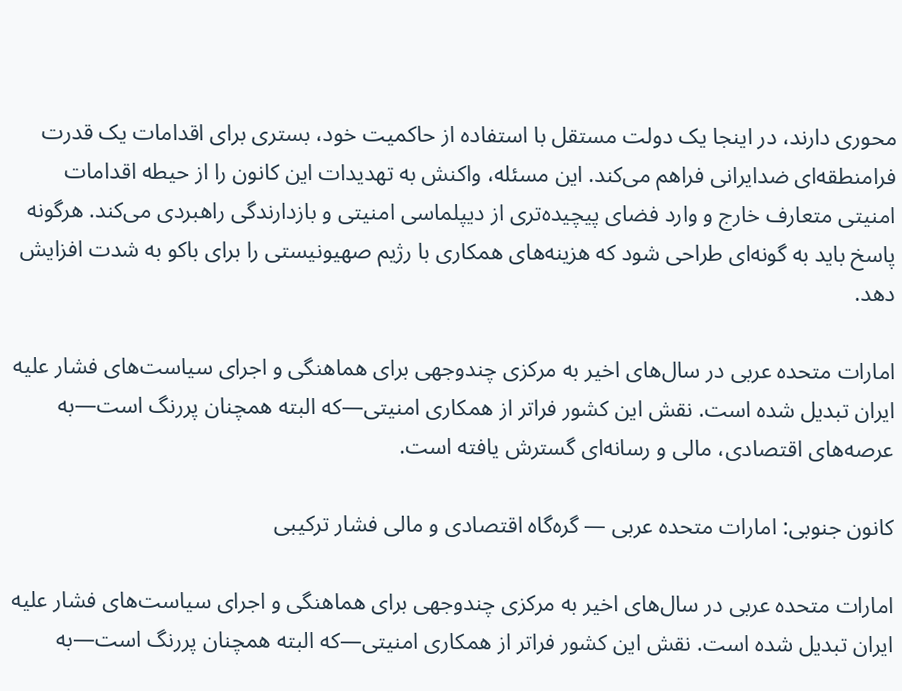محوری دارند، در اینجا یک دولت مستقل با استفاده از حاکمیت خود، بستری برای اقدامات یک قدرت فرامنطقه‌ای ضدایرانی فراهم می‌کند. این مسئله، واکنش به تهدیدات این کانون را از حیطه اقدامات امنیتی متعارف خارج و وارد فضای پیچیده‌تری از دیپلماسی امنیتی و بازدارندگی راهبردی می‌کند. هرگونه پاسخ باید به گونه‌ای طراحی شود که هزینه‌های همکاری با رژیم صهیونیستی را برای باکو به شدت افزایش دهد.

امارات متحده عربی در سال‌های اخیر به مرکزی چندوجهی برای هماهنگی و اجرای سیاست‌های فشار علیه ایران تبدیل شده است. نقش این کشور فراتر از همکاری امنیتی—که البته همچنان پررنگ است—به عرصه‌های اقتصادی، مالی و رسانه‌ای گسترش یافته است.

کانون جنوبی: امارات متحده عربی — گره‌گاه اقتصادی و مالی فشار ترکیبی

امارات متحده عربی در سال‌های اخیر به مرکزی چندوجهی برای هماهنگی و اجرای سیاست‌های فشار علیه ایران تبدیل شده است. نقش این کشور فراتر از همکاری امنیتی—که البته همچنان پررنگ است—به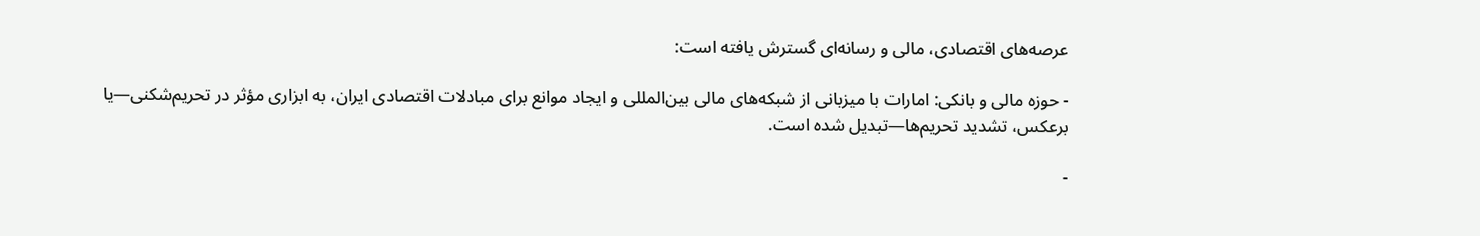عرصه‌های اقتصادی، مالی و رسانه‌ای گسترش یافته است:

- حوزه مالی و بانکی: امارات با میزبانی از شبکه‌های مالی بین‌المللی و ایجاد موانع برای مبادلات اقتصادی ایران، به ابزاری مؤثر در تحریم‌شکنی—یا برعکس، تشدید تحریم‌ها—تبدیل شده است.

-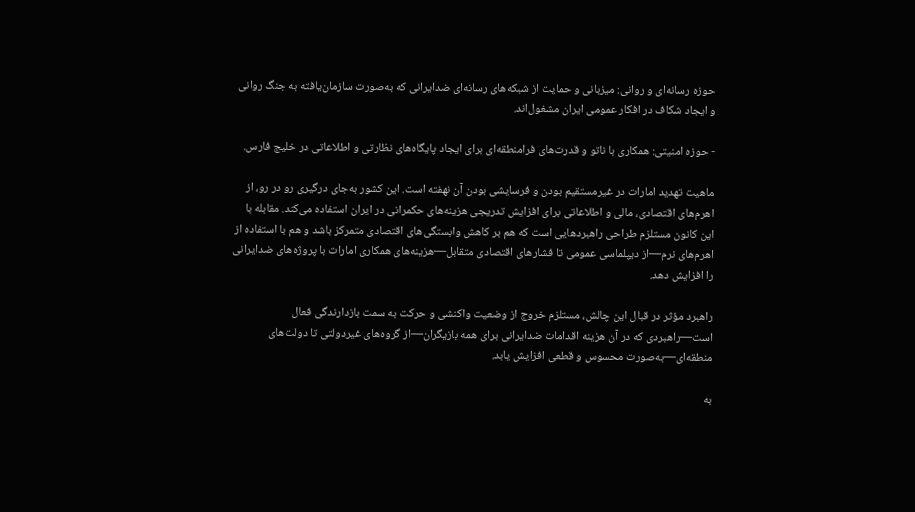حوزه رسانه‌ای و روانی: میزبانی و حمایت از شبکه‌های رسانه‌ای ضدایرانی که به‌صورت سازمان‌یافته به جنگ روانی و ایجاد شکاف در افکار عمومی ایران مشغول‌اند.

- حوزه امنیتی: همکاری با ناتو و قدرت‌های فرامنطقه‌ای برای ایجاد پایگاه‌های نظارتی و اطلاعاتی در خلیج فارس.

ماهیت تهدید امارات در غیرمستقیم بودن و فرسایشی بودن آن نهفته است. این کشور به‌جای درگیری رو در رو، از اهرم‌های اقتصادی، مالی و اطلاعاتی برای افزایش تدریجی هزینه‌های حکمرانی در ایران استفاده می‌کند. مقابله با این کانون مستلزم طراحی راهبردهایی است که هم بر کاهش وابستگی‌های اقتصادی متمرکز باشد و هم با استفاده از اهرم‌های نرم—از دیپلماسی عمومی تا فشارهای اقتصادی متقابل—هزینه‌های همکاری امارات با پروژه‌های ضدایرانی را افزایش دهد.

راهبرد مؤثر در قبال این چالش، مستلزم خروج از وضعیت واکنشی و حرکت به سمت بازدارندگی فعال است—راهبردی که در آن هزینه اقدامات ضدایرانی برای همه بازیگران—از گروه‌های غیردولتی تا دولت‌های منطقه‌ای—به‌صورت محسوس و قطعی افزایش یابد.

به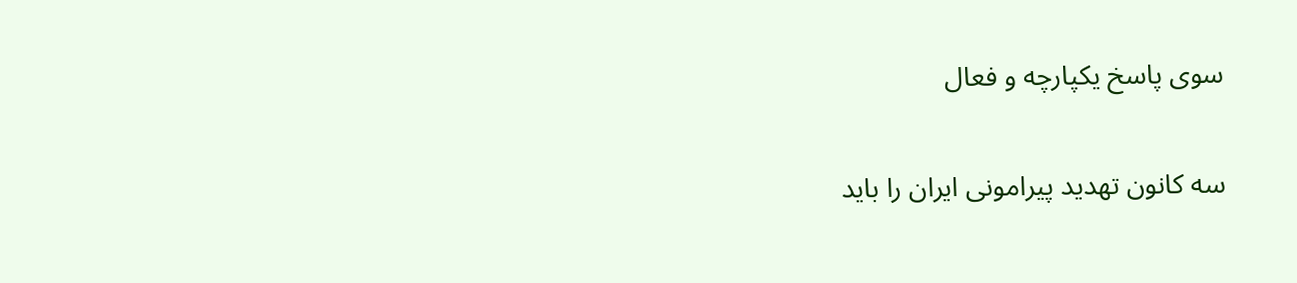سوی پاسخ یکپارچه و فعال

سه کانون تهدید پیرامونی ایران را باید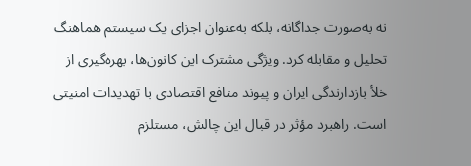نه به‌صورت جداگانه، بلکه به‌عنوان اجزای یک سیستم هماهنگ تحلیل و مقابله کرد. ویژگی مشترک این کانون‌ها، بهره‌گیری از خلأ بازدارندگی ایران و پیوند منافع اقتصادی با تهدیدات امنیتی است. راهبرد مؤثر در قبال این چالش، مستلزم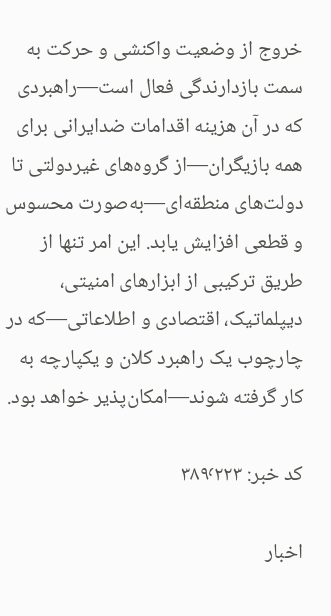خروج از وضعیت واکنشی و حرکت به سمت بازدارندگی فعال است—راهبردی که در آن هزینه اقدامات ضدایرانی برای همه بازیگران—از گروه‌های غیردولتی تا دولت‌های منطقه‌ای—به‌صورت محسوس و قطعی افزایش یابد. این امر تنها از طریق ترکیبی از ابزارهای امنیتی، دیپلماتیک، اقتصادی و اطلاعاتی—که در چارچوب یک راهبرد کلان و یکپارچه به کار گرفته شوند—امکان‌پذیر خواهد بود.

کد خبر: ۳۸۹٬۲۲۳

اخبار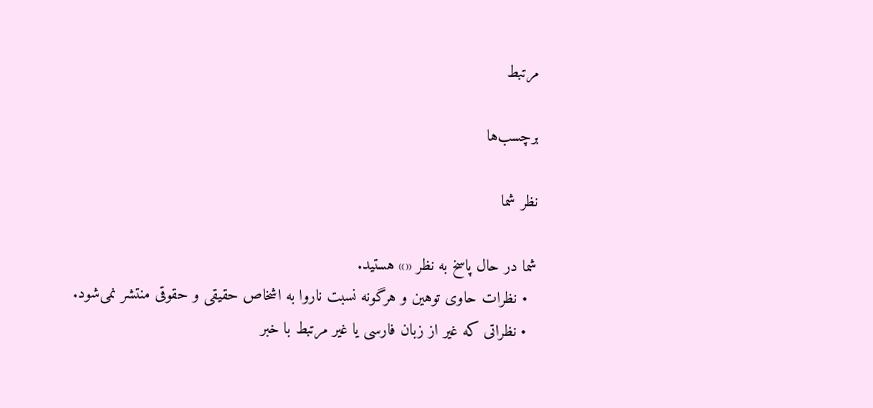مرتبط

برچسب‌ها

نظر شما

شما در حال پاسخ به نظر «» هستید.
  • نظرات حاوی توهین و هرگونه نسبت ناروا به اشخاص حقیقی و حقوقی منتشر نمی‌شود.
  • نظراتی که غیر از زبان فارسی یا غیر مرتبط با خبر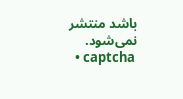باشد منتشر نمی‌شود.
  • captcha